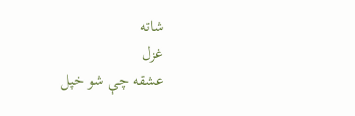شاته
غزل
عشقه چې شو خپل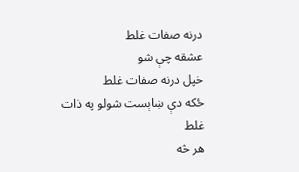درنه صفات غلط
عشقه چې شو
خپل درنه صفات غلط
ځکه دې ښاېست شولو په ذات غلط
هر څه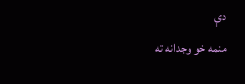دې
منمه خو وجدانه ته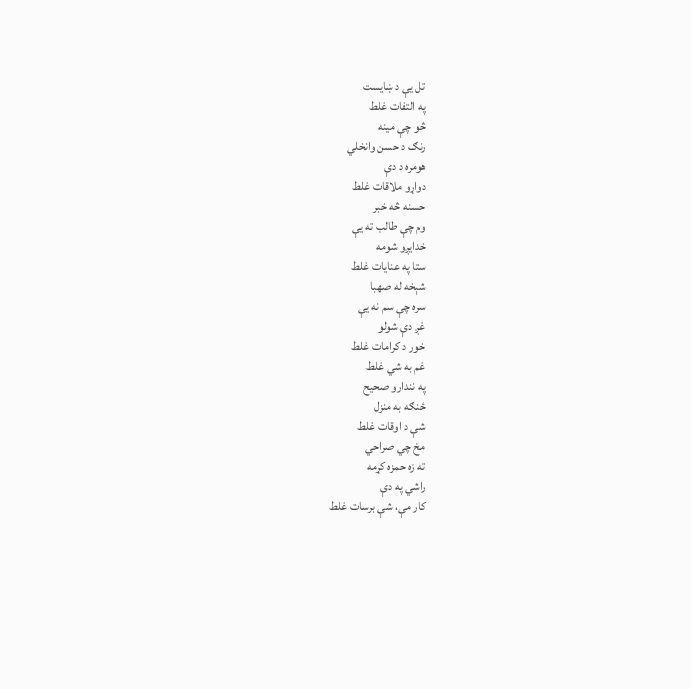تل يې د ښايست
په التفات غلط
څو چې مینه
رنګ د حسن وانخلي
هومره د دې
دواړو ملاقات غلط
حسنه څه خبر
وم چې طالب ته يې
خدایږو شومه
ستا په عنایات غلط
شېخه له صهبا
سره چې سم نه يې
غږ دې شولو
خور د کرامات غلط
غم به شي غلط
په نندارو صحیح
ځنګه به منزل
شې د اوقات غلط
مخ چي صراحي
ته زه حمزه کړمه
راشي په دې
کار مې، شې برسات غلط